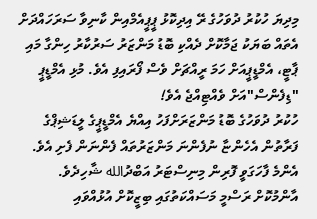މިދިޔަ ހުކުރު ދުވަހުގެ ރޭ އިދިކޮޅު ޕީޕީއެމްއިން ކާނިވާ ސަރަހައްދަށް އެތައް ބަޔަކު ޖަމާކޮށް ދެއްކި ބޮޑު މަންޒަރު ސަރުކާރު ހިންގާ މައި ޕާޓީ، އެމްޑީޕީއަށް ހަމަ ރީއްޗަށް ވެސް ފޯރައިފި އެވެ. މުޅި އެމްޑީޕީ "ޑިފެންސް"އަށް ވެއްޓިއްޖެ އެވެ!
ހުކުރު ދުވަހުގެ ބޮޑު މަންޒަރަށްފަހު އިއްޔެ އެމްޑީޕީގެ ލީޑަޝިޕްގެ ފަރާތުން އެހެންޏާ ނުފެންނަ މަންޒަރުތައް ފެންނަން ފެށި އެވެ. އެންމެ ފާހަގަވީ ފޮރިން މިނިސްޓަރު އަބްދުالله ޝާހިދެވެ.
އާންމުކޮށް ރަސްމީ މަސައްކަތުގައި ބިޒީކޮށް އުޅުއްވައި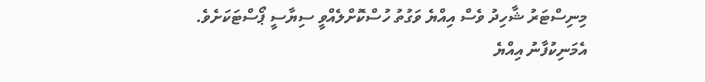މިނިސްޓަރު ޝާހިދު ވެސް އިއްޔެ ވަގުތު ހުސްކޮށްލެއްވީ ސިޔާސީ ޕޯސްޓަކަށެވެ. އެމަނިކުފާނު އިއްޔެ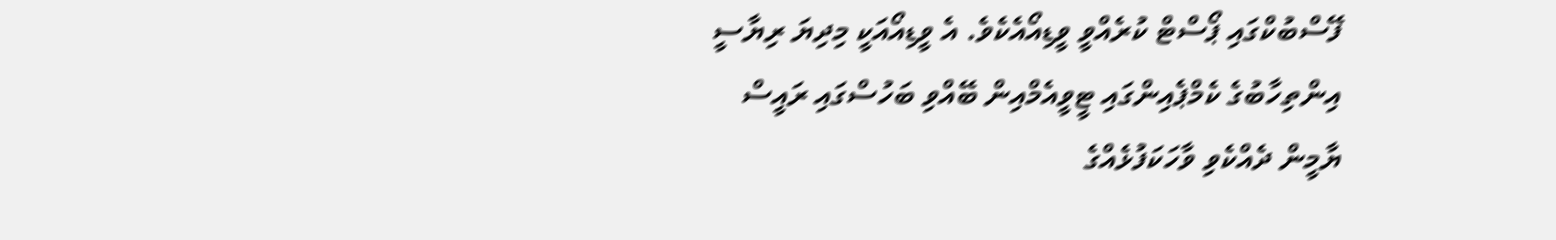ފޭސްބުކްގައި ޕޯސްޓް ކުރެއްވީ ވީޑިއޯއެކެވެ. އެ ވީޑިއޯއަކީ މިދިޔަ ރިޔާސީ އިންތިހާބުގެ ކެމްޕެއިންގައި ޓީވީއެމްއިން ބޭއްވި ބަހުސްގައި ރައީސް ޔާމީން ދެއްކެވި ވާހަކަފުޅެއްގެ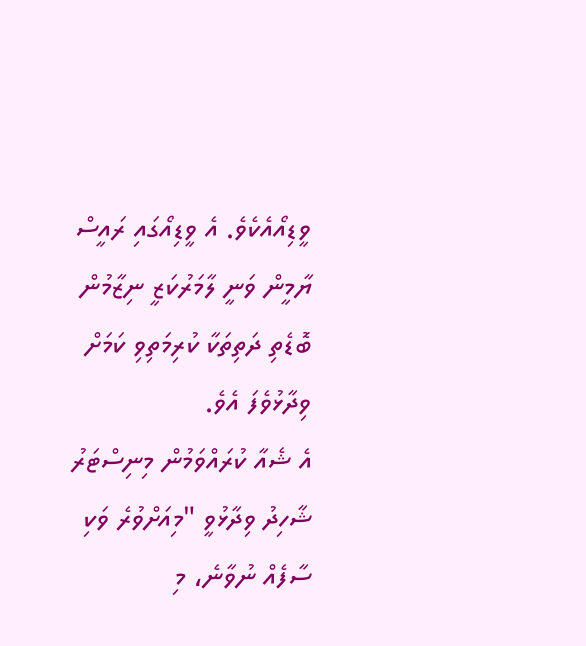ވީޑިއޯއެކެވެ. އެ ވީޑިއޯގައި ރައީސް ޔާމީން ވަނީ ލާމަރުކަޒީ ނިޒާމުން ބޮޑެތި ދަތިތަކާ ކުރިމަތިވި ކަމަށް ވިދާޅުވެފަ އެވެ.
އެ ޝެއާ ކުރައްވަމުން މިނިސްޓަރު ޝާހިދު ވިދާޅުވީ "މިއަށްވުރެ ވަކި ސާފެއް ނުވާނެ، މި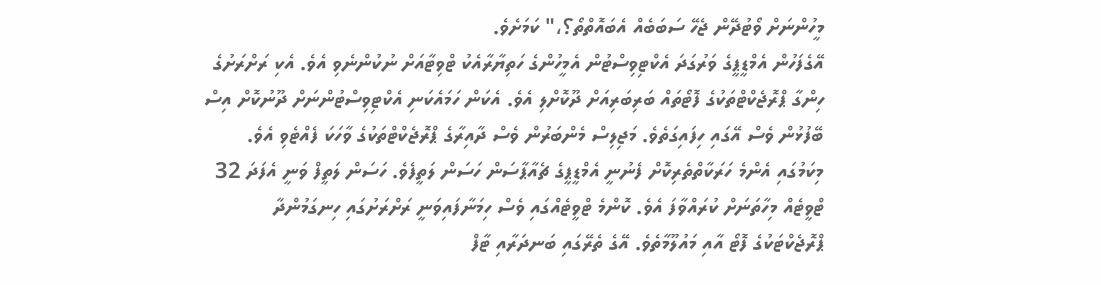މީހުންނަށް ވޯޓުދޭން ޖެހޭ ސަބަބެއް އެބައޮތްތޯ؟،" ކަމަށެވެ.
އޭގެފަހުން އެމްޑީޕީގެ ވަރުގަދަ އެކްޓިވިސްޓުން އެމީހުންގެ ހަތިޔާރާއެކު ޓްވިޓާއަށް ނުކުންނެވި އެވެ. އެކި ރަށްރަށުގެ ހިންގާ ޕްރޮޖެކްޓްތަކުގެ ފޮޓޯތައް ބަރިބަރިއަށް ދޫކޮށްލި އެވެ. އެކަން ހަމައެކަނި އެކްޓިވިސްޓުންނަށް ދޫނުކޮށް އިސް ބޭފުޅުން ވެސް އޭގައި ހިފައިގަތެވެ. މަޖިލިސް މެންބަރުން ވެސް ދާއިރާގެ ޕްރޮޖެކްޓްތަކުގެ ވާހަކަ ފެއްޓެވި އެވެ.
މިކަމުގައި އެންމެ ހަރަކާތްތެރިކޮށް ފެނުނީ އެމްޑީޕީގެ ޗެއާޕާސަން ހަސަން ލަތީފެވެ. ހަސަން ލަތީފް ވަނީ އެފަދަ 32 ޓްވީޓެއް މިހާތަނަށް ކުރައްވާފަ އެވެ. ކޮންމެ ޓްވީޓެއްގައި ވެސް ހިމަނާފައިވަނީ ރަށްރަށުގައި ހިނގަމުންދާ ޕްރޮޖެކްޓަކުގެ ފޮޓޯ އާއި މައުލޫމާތެވެ. އޭގެ ތެރޭގައި ބަނދަރާއި ޓާފް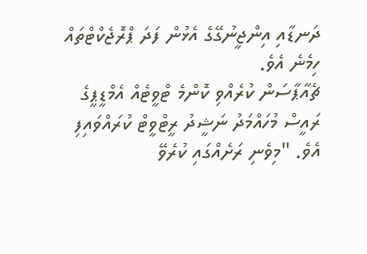ދަނޑާއި އިންޖީނުގޭގެ އެޅުން ފަދަ ޕްރޮޖެކްޓްތައް ހިމެނެ އެވެ.
ޗެއާޕާސަން ކުރެއްވި ކޮންމެ ޓްވީޓެއް އެމްޑީޕީގެ ރައީސް މުހައްމަދު ނަޝީދު ރީޓްވީޓް ކުރައްވައިފި އެވެ. "މިވެނި ރަށެއްގައި ކުރެވޭ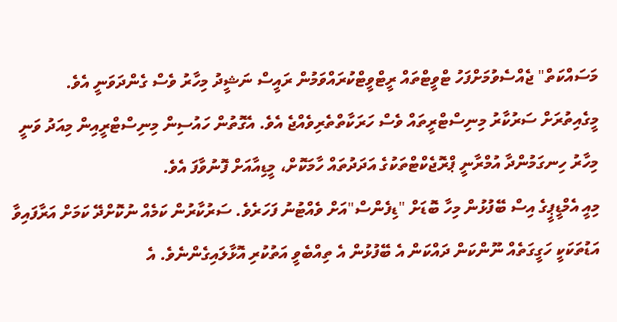މަސައްކަތް" ޖެއްސެވުމަށްފަހު ޓްވީޓްތައް ރީޓްވީޓްކުރައްވަމުން ރައީސް ނަޝީދު މިހާރު ވެސް ގެންދަވަނީ އެވެ.
މީގެއިތުރަށް ސަރުކާރު މިނިސްޓްރީތައް ވެސް ހަރަކާތްތެރިވެއްޖެ އެވެ. އެގޮތުން ހައުސިން މިނިސްޓްރީއިން މިއަދު ވަނީ މިހާރު ހިނގަމުންދާ އުމްރާނީ ޕްރޮޖެކްޓްތަކުގެ އަދަދުތައް ހާމަކޮށް، މީޑިއާއަށް ފޮނުވާފަ އެވެ.
މިއީ އެމްޑީޕީގެ އިސް ބޭފުޅުން މިހާ ބޮޑަށް "ޑިފެންސް"އަށް ވެއްޓުނު ފަހަރެވެ. ސަރުކާރުން ކަމެއް ނުކޮށްދޭ ކަމަށް އަރާފައިވާ އަޑުތަކަކީ ހަގީގަތެއް ނޫންކަން ދައްކަން އެ ބޭފުޅުން އެ ތިއްބެވީ އަތުކުރި އޮޅާލައިގެންނެވެ. އެ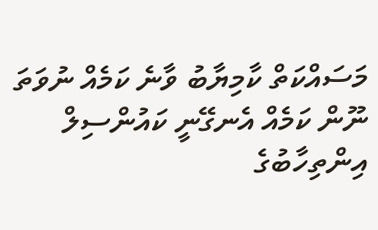މަސައްކަތް ކާމިޔާބު ވާނެ ކަމެއް ނުވަތަ ނޫން ކަމެއް އެނގޭނީ ކައުންސިލް އިންތިހާބުގެ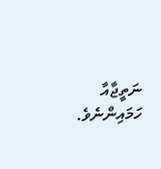ނަތީޖާއާ ހަމައިންނެވެ.